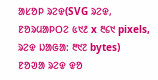ᱟᱥᱚᱞ ᱨᱮᱫ(SVG ᱨᱮᱫ, ᱱᱚᱨᱢᱟᱞᱛᱮ ᱕᱑᱒ x ᱓᱔᱑ pixels, ᱨᱮᱫ ᱡᱟᱜᱟ: ᱓᱑᱗ bytes)
ᱱᱚᱣᱟ ᱨᱮᱫ ᱫᱚ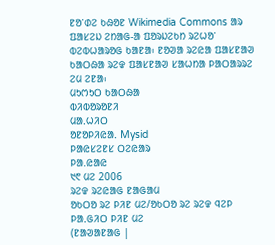ᱱᱚᱸᱰᱮ ᱠᱷᱚᱱ Wikimedia Commons ᱟᱨ ᱯᱟᱥᱮᱡ ᱮᱴᱟᱜ-ᱟ ᱯᱚᱨᱡᱮᱠᱴ ᱨᱮᱦᱚᱸ ᱵᱮᱵᱦᱟᱨᱚᱜ ᱠᱟᱱᱟ᱾ ᱱᱚᱣᱟ ᱨᱮᱭᱟ ᱯᱟᱥᱱᱟᱣ ᱠᱟᱛᱷᱟ ᱨᱮᱫ ᱯᱟᱥᱱᱟᱣ ᱥᱟᱦᱴᱟ ᱞᱟᱛᱟᱨᱨᱮ ᱮᱢ ᱮᱱᱟ᱾
ᱢᱩᱬᱩᱛ ᱠᱟᱛᱷᱟ
ᱵᱤᱵᱚᱨᱚᱱᱤ
ᱢᱟᱹᱦᱤᱛ
ᱚᱱᱚᱞᱤᱭᱟᱹ Mysid
ᱞᱟᱭᱥᱮᱱᱥ ᱛᱮᱭᱟᱨ
ᱞᱟ.ᱭᱟᱭ
᱑᱖ ᱢᱮ 2006
ᱨᱮᱫ ᱨᱮᱭᱟᱜ ᱱᱟᱜᱟᱢ
ᱚᱠᱛᱚ ᱨᱮ ᱞᱤᱱ ᱢᱮ/ᱚᱠᱛᱚ ᱨᱮ ᱨᱮᱫ ᱧᱮᱞ ᱞᱟᱹᱜᱤᱛ ᱞᱤᱱ ᱢᱮ
(ᱱᱟᱣᱟᱱᱟᱜ |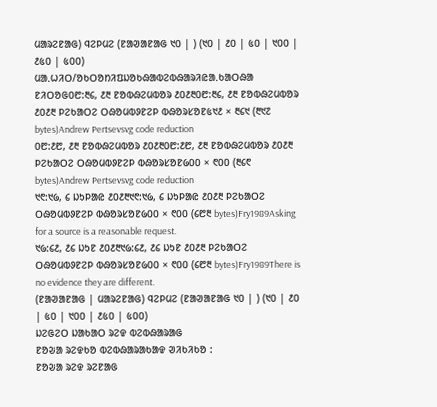ᱢᱟᱨᱮᱱᱟᱜ) ᱧᱮᱞᱢᱮ (ᱱᱟᱣᱟᱱᱟᱜ ᱑᱐ | ) (᱑᱐ | ᱒᱐ | ᱕᱐ | ᱑᱐᱐ | ᱒᱕᱐ | ᱕᱐᱐)
ᱢᱟᱹᱦᱤᱛ/ᱚᱠᱛᱚᱴᱤᱯᱡᱚᱠᱷᱟᱵᱮᱵᱷᱟᱨᱤᱭᱟᱹᱠᱟᱛᱷᱟ
ᱱᱤᱛᱚᱜ᱐᱘:᱓᱔, ᱒᱓ ᱱᱚᱵᱷᱮᱢᱵᱚᱨ ᱒᱐᱒᱓᱐᱘:᱓᱔, ᱒᱓ ᱱᱚᱵᱷᱮᱢᱵᱚᱨ ᱒᱐᱒᱓ ᱞᱮᱠᱟᱛᱮ ᱛᱷᱚᱢᱵᱽᱱᱮᱞ ᱵᱷᱚᱨᱥᱚᱱ᱕᱑᱒ × ᱓᱔᱑ (᱓᱑᱗ bytes)Andrew Pertsevsvg code reduction
᱐᱘:᱒᱘, ᱒᱓ ᱱᱚᱵᱷᱮᱢᱵᱚᱨ ᱒᱐᱒᱓᱐᱘:᱒᱘, ᱒᱓ ᱱᱚᱵᱷᱮᱢᱵᱚᱨ ᱒᱐᱒᱓ ᱞᱮᱠᱟᱛᱮ ᱛᱷᱚᱢᱵᱽᱱᱮᱞ ᱵᱷᱚᱨᱥᱚᱱ᱙᱐᱐ × ᱖᱐᱐ (᱓᱔᱖ bytes)Andrew Pertsevsvg code reduction
᱑᱖:᱑᱙, ᱔ ᱡᱩᱞᱟᱭ ᱒᱐᱒᱓᱑᱖:᱑᱙, ᱔ ᱡᱩᱞᱟᱭ ᱒᱐᱒᱓ ᱞᱮᱠᱟᱛᱮ ᱛᱷᱚᱢᱵᱽᱱᱮᱞ ᱵᱷᱚᱨᱥᱚᱱ᱙᱐᱐ × ᱖᱐᱐ (᱔᱘᱓ bytes)Fry1989Asking for a source is a reasonable request.
᱑᱙:᱔᱒, ᱒᱔ ᱡᱩᱱ ᱒᱐᱒᱓᱑᱙:᱔᱒, ᱒᱔ ᱡᱩᱱ ᱒᱐᱒᱓ ᱞᱮᱠᱟᱛᱮ ᱛᱷᱚᱢᱵᱽᱱᱮᱞ ᱵᱷᱚᱨᱥᱚᱱ᱙᱐᱐ × ᱖᱐᱐ (᱔᱘᱓ bytes)Fry1989There is no evidence they are different.
(ᱱᱟᱣᱟᱱᱟᱜ | ᱢᱟᱨᱮᱱᱟᱜ) ᱧᱮᱞᱢᱮ (ᱱᱟᱣᱟᱱᱟᱜ ᱑᱐ | ) (᱑᱐ | ᱒᱐ | ᱕᱐ | ᱑᱐᱐ | ᱒᱕᱐ | ᱕᱐᱐)
ᱡᱮᱜᱮᱛ ᱡᱟᱠᱟᱛ ᱨᱮᱫ ᱵᱮᱵᱷᱟᱨᱟᱜ
ᱱᱚᱶᱟ ᱨᱮᱫᱠᱚ ᱵᱮᱵᱷᱟᱨᱟᱠᱟᱫ ᱣᱤᱠᱤᱠᱚ :
ᱱᱚᱶᱟ ᱨᱮᱫ ᱨᱮᱱᱟᱜ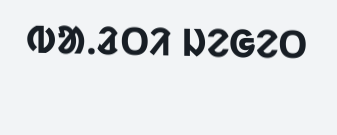ᱵᱟᱹᱲᱛᱤ ᱡᱮᱜᱮᱛ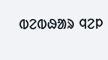ᱵᱮᱵᱷᱟᱨ ᱧᱮᱞ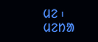ᱢᱮ ᱾
ᱢᱮᱴᱟ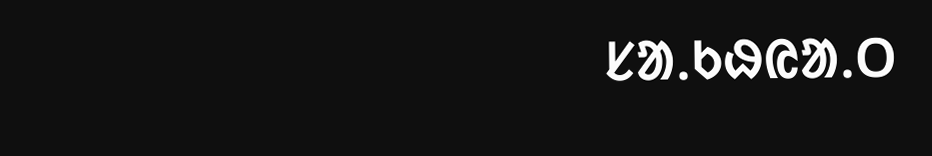ᱥᱟᱹᱠᱷᱭᱟᱹᱛ